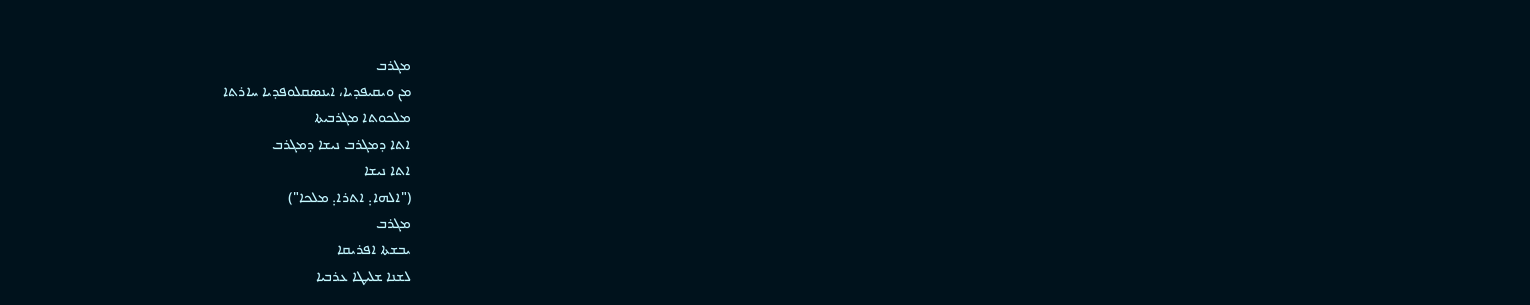ܡܓܪܒ
ܡܢ ܘܝܩܝܦܕܝܐ، ܐܝܢܣܩܠܘܦܕܝܐ ܚܐܪܬܐ
ܡܠܟܘܬܐ ܡܓܪܒܝܬܐ
ܐܬܐ ܕܡܓܪܒ ܢܝܫܐ ܕܡܓܪܒ
ܐܬܐ ܢܝܫܐ
("ܐܠܗܐ܄ ܐܬܪܐ܄ ܡܠܟܐ")
ܡܓܪܒ
ܝܒܫܬܐ ܐܦܪܝܩܐ
ܠܫܢܐ ܫܠܝܛܐ ܥܪܒܝܐ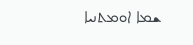ܫܡܐ ܐܘܡܬܢܝܐ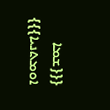{{{ܫܡܐ ܐܘܡܬܢܝܐ}}}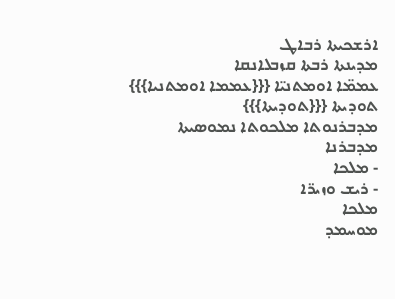ܐܪܫܟܝܬܐ ܪܒܐܛ
ܡܕܝܢܬܐ ܪܒܬܐ ܩܙܒܠܐܢܩܐ
ܥܡܡ̈ܐ ܐܘܡܬܢܝ̈ܐ {{{ܥܡܡܐ ܐܘܡܬܢܝܐ}}}
ܬܘܕܝܬܐ {{{ܬܘܕܝܬܐ}}}
ܡܕܒܪܢܘܬܐ ܡܠܟܘܬܐ ܢܡܘܣܝܬܐ
ܡܕܒܪܢܐ
- ܡܠܟܐ
- ܪܝܫ ܘܙܝܪ̈ܐ
ܡܠܟܐ
ܡܘܚܡܕ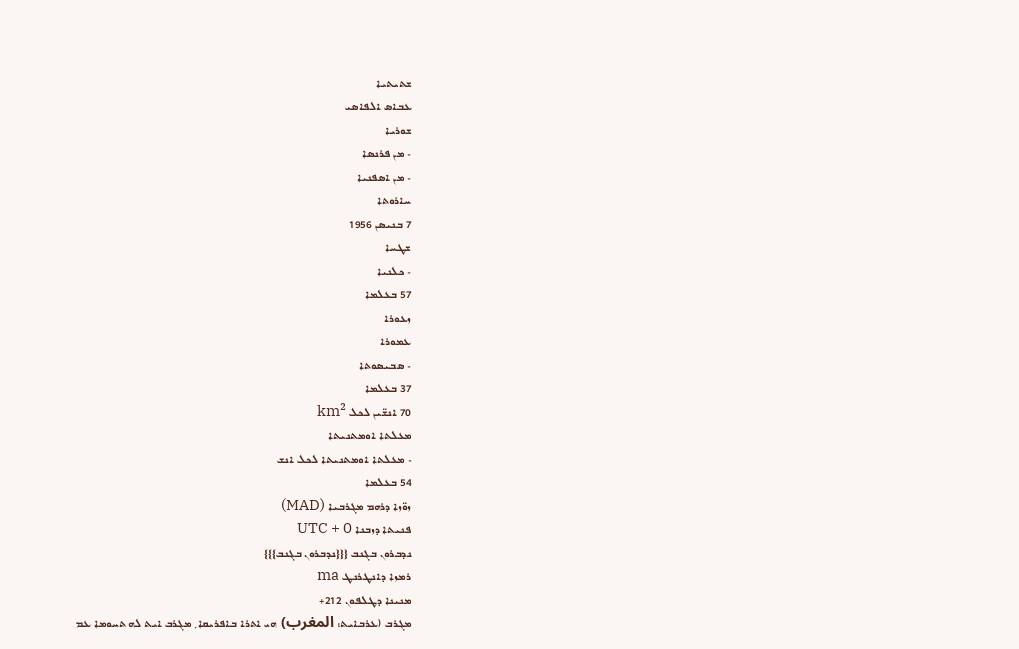ܫܬܝܬܝܐ
ܥܒܐܣ ܐܠܦܐܣܝ
ܫܘܪܝܐ
- ܡܢ ܦܪܢܣܐ
- ܡܢ ܐܣܦܢܝܐ
ܚܐܪܘܬܐ
7 ܒܢܝܣܢ 1956
ܫܛܚܐ
- ܟܠܢܝܐ
57 ܒܥܠܡܐ
ܙܥܘܪܐ
ܥܡܘܪܐ
- ܣܒܝܣܘܬܐ
37 ܒܥܠܡܐ
70 ܐܢܫ̈ܝܢ ܠܟܠ km²
ܡܥܠܬܐ ܐܘܡܬܢܝܬܐ
- ܡܥܠܬܐ ܐܘܡܬܢܝܬܐ ܠܟܠ ܐܢܫ
54 ܒܥܠܡܐ
ܙܘ̈ܙܐ ܕܪܗܡ ܡܓܪܒܝܐ (MAD)
ܦܢܝܬܐ ܕܙܒܢܐ UTC + 0
ܢܕܒܪܘܢ ܒܓܢܒ {{{ܢܕܒܪܘܢ ܒܓܢܒ}}}
ܪܡܙܐ ܕܐܢܛܪܢܛ ma
ܡܢܝܢܐ ܕܛܠܦܘܢ 212+
ܡܓܪܒ (ܥܪܒܐܝܬ: المغرب) ܗܝ ܐܬܪܐ ܒܐܦܪܝܩܐ܂ ܡܓܪܒ ܐܝܬ ܠܗ ܬܚܘܡܐ ܥܡ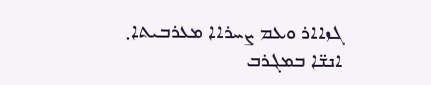ܓܙܐܐܪ ܘܥܡ ܨܚܪܐܐ ܡܥܪܒܝܬܐ܂ ܐܢܫ̈ܐ ܒܡܓܪܒ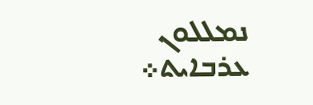ܢܡܠܠܘܢ ܥܪܒܐܝܬ܀